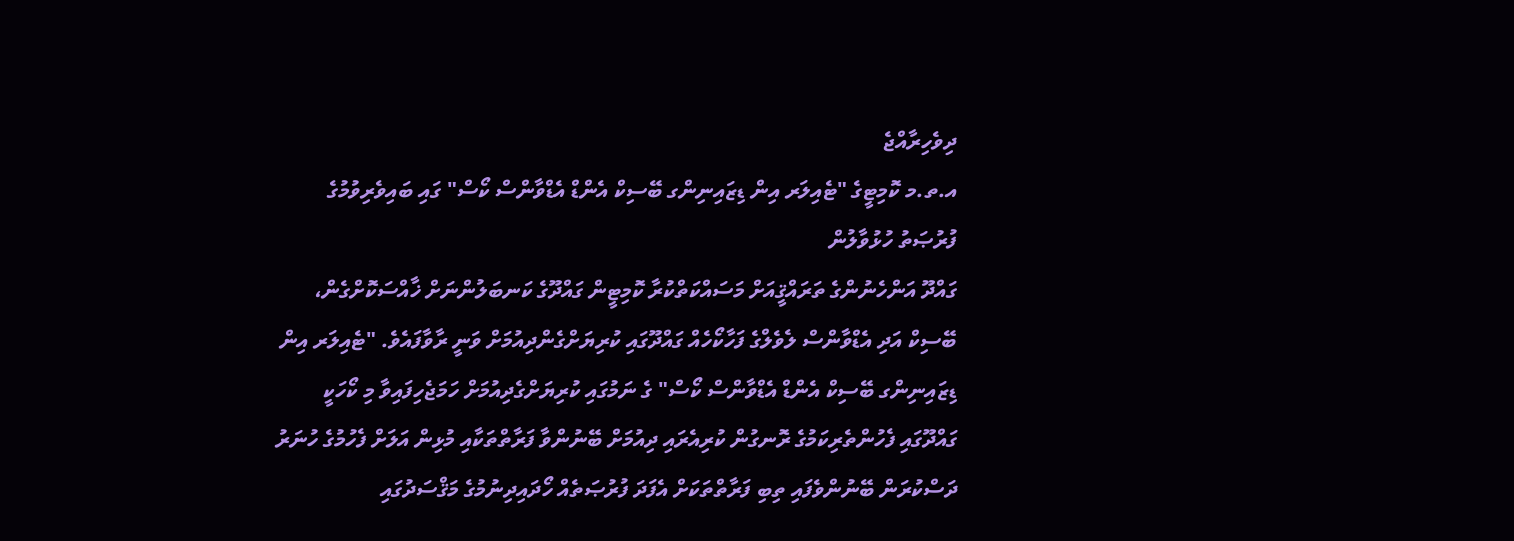ދިވެހިރާއްޖެ
އ.ތ.މ ކޮމިޓީގެ "ޓެއިލަރ އިން ޑިޒައިނިންގ ބޭސިކް އެންޑް އެޑްވާންސް ކޯސް" ގައި ބައިވެރިވުމުގެ ފުރުޞަތު ހުޅުވާލުން
ގައްދޫ އަންހެނުންގެ ތަރައްޤީއަށް މަސައްކަތްކުރާ ކޮމިޓީން ގައްދޫގެ ކަނބަލުންނަށް ޚާއްސަކޮށްގެން، ބޭސިކް އަދި އެޑްވާންސް ލެވެލްގެ ފަހާކޯހެއް ގައްދޫގައި ކުރިޔަށްގެންދިއުމަށް ވަނީ ރާވާފައެވެ. "ޓެއިލަރ އިން ޑިޒައިނިންގ ބޭސިކް އެންޑް އެޑްވާންސް ކޯސް" ގެ ނަމުގައި ކުރިޔަށްގެދިއުމަށް ހަމަޖެހިފައިވާ މި ކޯހަކީ ގައްދޫގައި ފެހުންތެރިކަމުގެ ރޮނގުން ކުރިއެރައި ދިއުމަށް ބޭނުންވާ ފަރާތްތަކާއި މުޅިން އަލަށް ފެހުމުގެ ހުނަރު ދަސްކުރަން ބޭނުންވެފައި ތިބި ފަރާތްތަކަށް އެފަދަ ފުރުޞަތެއް ހޯދައިދިނުމުގެ މަޤްސަދުގައި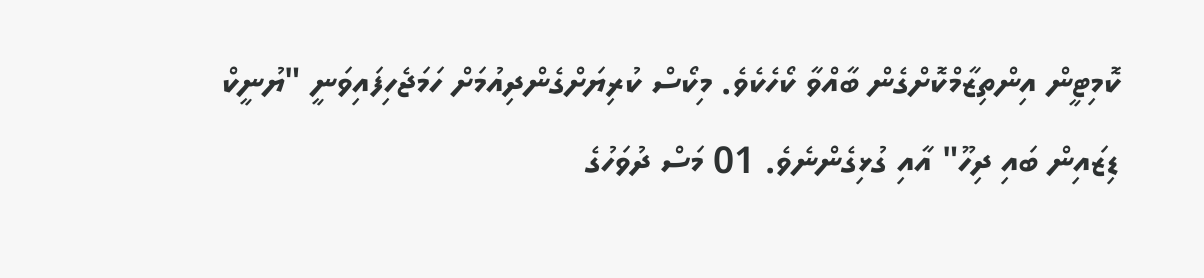ކޮމިޓީން އިންތިޒާމްކޮށްގެން ބާއްވާ ކޯހެކެވެ. މިކޯސް ކުރިޔަށްގެންދިއުމަށް ހަމަޖެހިފައިވަނީ "ޔުނީކް ޑިޒައިން ބައި ދިހޫ" އާއި ގުޅިގެންނެވެ. 01 މަސް ދުވަހުގެ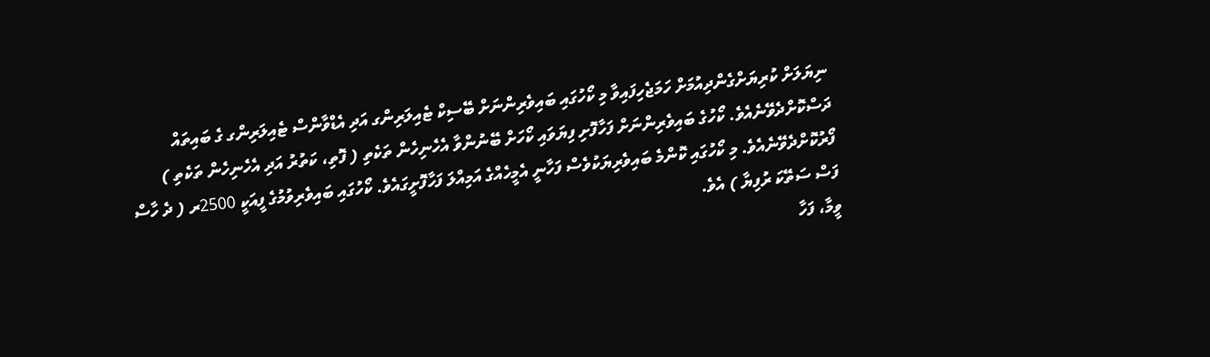ނިޔަލަށް ކުރިޔަށްގެންދިއުމަށް ހަމަޖެހިފައިވާ މި ކޯހުގައި ބައިވެރިންނަށް ބޭސިކް ޓެއިލަރިންގ އަދި އެޑްވާންސް ޓެއިލަރިންގ ގެ ބައިތައް ދަސްކޮށްދެވޭނެއެވެ. ކޯހުގެ ބައިވެރިންނަށް ފަހާފޮށި ފިޔަވައި ކޯހަށް ބޭނުންވާ އެހެނިހެން ތަކެތި ( ފޮތި، ކަތުރު އަދި އެހެނިހެން ތަކެތި ) ފޯރުކޮށްދެވޭނެއެވެ. މި ކޯހުގައި ކޮންމެ ބައިވެރިޔަކުވެސް ފަހާނީ އެމީހެއްގެ އަމިއްލަ ފަހާފޮށީގައެވެ. ކޯހުގައި ބައިވެރިވުމުގެ ފީއަކީ 2500ރ ( ދެ ހާސް ފަސް ސަތޭކަ ރުފިޔާ ) އެވެ.
ވީމާ، ފަހާ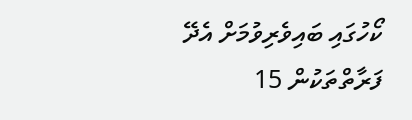ކޯހުގައި ބައިވެރިވުމަށް އެދޭ ފަރާތްތަކުން 15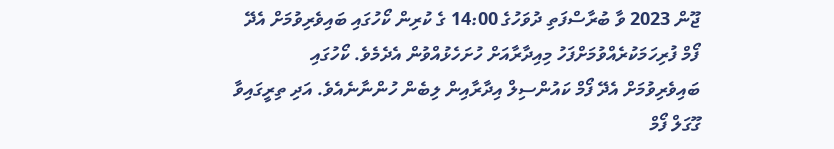ޖޫން 2023 ވާ ބުރާސްފަތި ދުވަހުގެ 14:00 ގެ ކުރިން ކޯހުގައި ބައިވެރިވުމަށް އެދޭ ފޯމް ފުރިހަމަކުރެއްވުމަށްފަހު މިއިދާރާއަށް ހުށަހެޅުއްވުން އެދެމެވެ. ކޯހުގައި ބައިވެރިވުމަށް އެދޭ ފޯމް ކައުންސިލް އިދާރާއިން ލިބެން ހުންނާނެއެވެ. އަދި ތިރީގައިވާ ގޫގަލް ފޯމް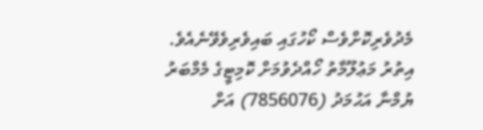މެދުވެރިކޮށްވެސް ކޯހުގައި ބައިވެރިވެވޭނެއެވެ. އިތުރު މަޢުލޫމާތު ހޯއްދެވުމަށް ކޮމިޓީގެ މެމްބަރު ޔުމްނާ އަޙުމަދު (7856076) އަށް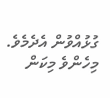ގުޅުއްވުން އެދެމެވެ.
މިހެންވެ މިކަން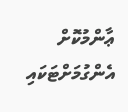ޢާންމުކޮށް އެންގުމަށްޓަކައި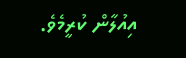އިއުލާން ކުރީމެވެ.